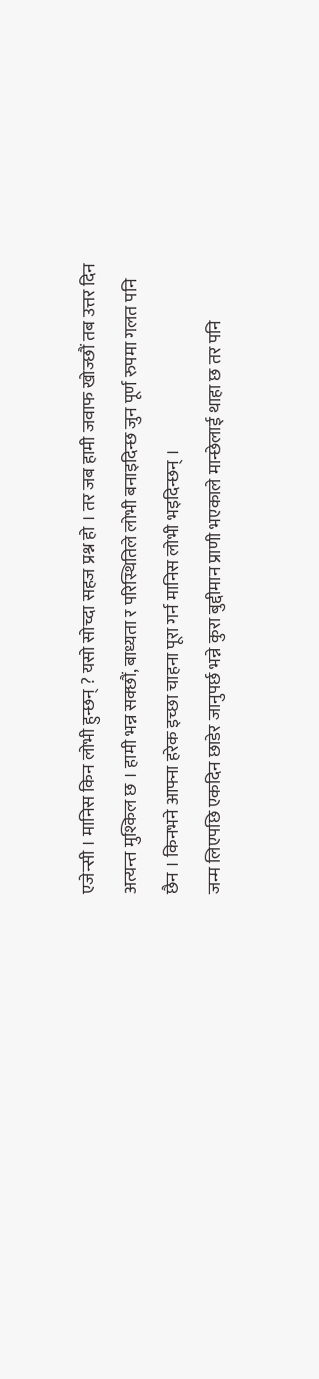एजेन्सी । मानिस किन लोभी हुन्छन् ? यसो सोच्दा सहज प्रश्न हो । तर जब हामी जवाफ खोज्छौं तब उत्तर दिन अत्यन्त मुश्किल छ । हामी भन्न सक्छौं, बाध्यता र परिस्थितिले लोभी बनाइदिन्छ जुन पूर्ण रुपमा गलत पनि छैन । किनभने आफ्ना हरेक इच्छा चाहना पूरा गर्न मानिस लोभी भइदिन्छन् ।
जन्म लिएपछि एकदिन छाडेर जानुपर्छ भन्ने कुरा बुद्दीमान प्राणी भएकाले मान्छेलाई थाहा छ तर पनि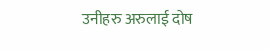उनीहरु अरुलाई दोष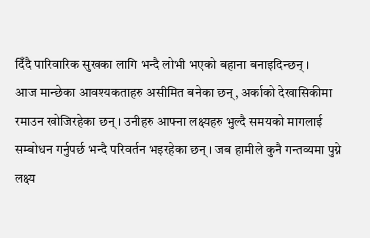दिँदै पारिवारिक सुखका लागि भन्दै लोभी भएको बहाना बनाइदिन्छन् ।
आज मान्छेका आवश्यकताहरु असीमित बनेका छन्, अर्काको देखासिकीमा रमाउन खोजिरहेका छन् । उनीहरु आफ्ना लक्ष्यहरु भुल्दै समयको मागलाई सम्बोधन गर्नुपर्छ भन्दै परिवर्तन भइरहेका छन् । जब हामीले कुनै गन्तव्यमा पुग्ने लक्ष्य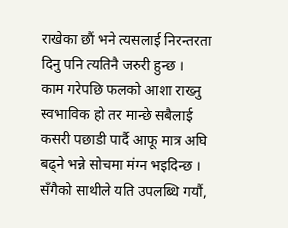राखेका छौं भने त्यसलाई निरन्तरता दिनु पनि त्यतिनै जरुरी हुन्छ ।
काम गरेपछि फलको आशा राख्नु स्वभाविक हो तर मान्छे सबैलाई कसरी पछाडी पार्दै आफू मात्र अघि बढ्ने भन्ने सोचमा मंग्न भइदिन्छ । सँगैको साथीले यति उपलब्धि गयौं,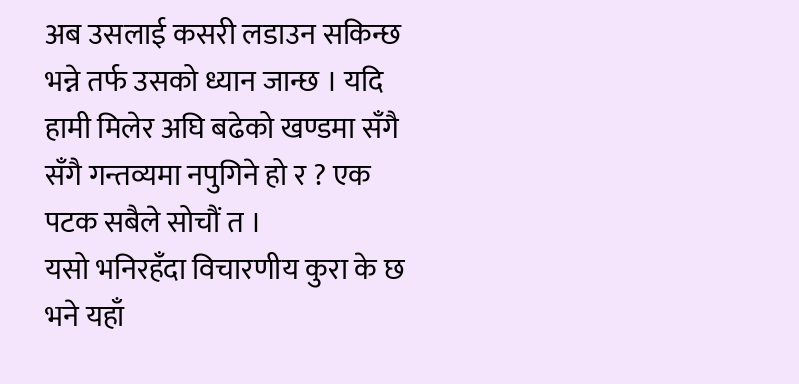अब उसलाई कसरी लडाउन सकिन्छ भन्ने तर्फ उसको ध्यान जान्छ । यदि हामी मिलेर अघि बढेको खण्डमा सँगै सँगै गन्तव्यमा नपुगिने हो र ? एक पटक सबैले सोचौं त ।
यसो भनिरहँदा विचारणीय कुरा के छ भने यहाँ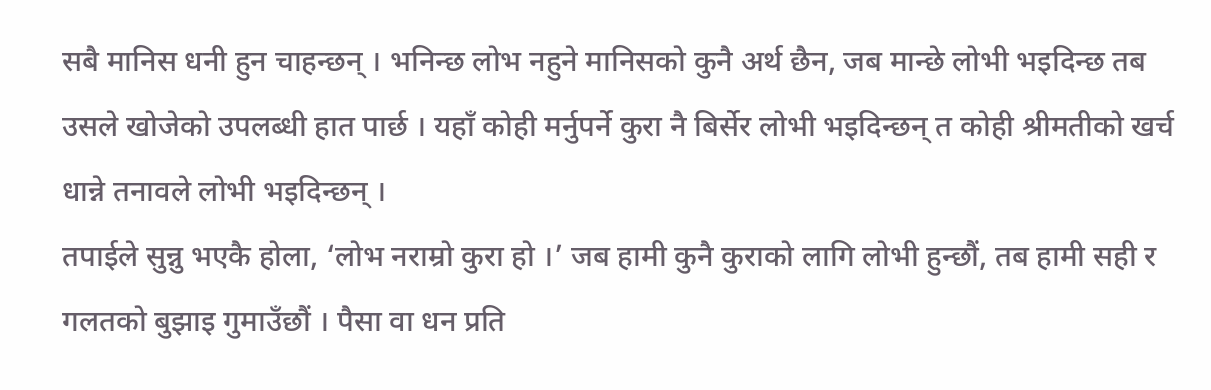सबै मानिस धनी हुन चाहन्छन् । भनिन्छ लोभ नहुने मानिसको कुनै अर्थ छैन, जब मान्छे लोभी भइदिन्छ तब उसले खोजेको उपलब्धी हात पार्छ । यहाँ कोही मर्नुपर्ने कुरा नै बिर्सेर लोभी भइदिन्छन् त कोही श्रीमतीको खर्च धान्ने तनावले लोभी भइदिन्छन् ।
तपाईले सुन्नु भएकै होला, ‘लोभ नराम्रो कुरा हो ।’ जब हामी कुनै कुराको लागि लोभी हुन्छौं, तब हामी सही र गलतको बुझाइ गुमाउँछौं । पैसा वा धन प्रति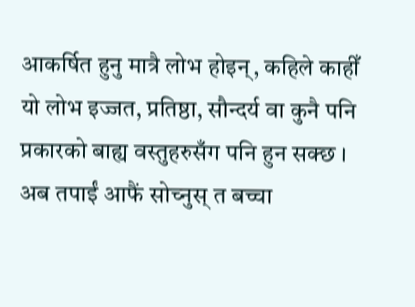आकर्षित हुनु मात्रै लोभ होइन्, कहिले काहीँ यो लोभ इज्जत, प्रतिष्ठा, सौन्दर्य वा कुनै पनि प्रकारको बाह्य वस्तुहरुसँग पनि हुन सक्छ ।
अब तपाईं आफैं सोच्नुस् त बच्चा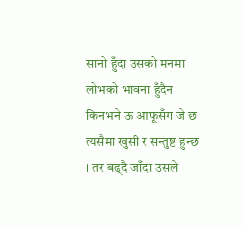सानो हुँदा उसको मनमा लोभको भावना हुँदैन किनभने ऊ आफूसँग जे छ त्यसैमा खुसी र सन्तुष्ट हुन्छ । तर बढ्दै जाँदा उसले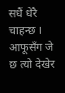सधैं धेरै चाहन्छ । आफूसँग जे छ त्यो देखेर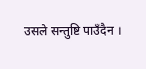उसले सन्तुष्टि पाउँदैन ।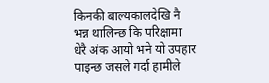किनकी बाल्यकालदेखि नै भन्न थालिन्छ कि परिक्षामा धेरै अंक आयो भने यो उपहार पाइन्छ जसले गर्दा हामीले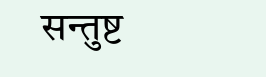सन्तुष्ट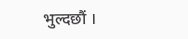भुल्दछौं ।